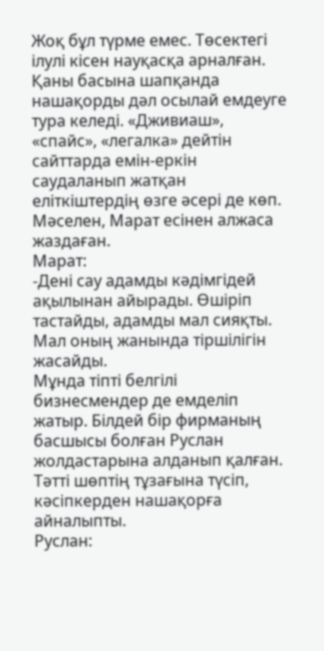Жоқ бұл түрме емес. Төсектегі ілулі кісен науқасқа арналған. Қаны басына шапқанда нашақорды дәл осылай емдеуге тура келеді. «Дживиаш», «спайс», «легалка» дейтін сайттарда емін-еркін саудаланып жатқан еліткіштердің өзге әсері де көп. Мәселен, Марат есінен алжаса жаздаған.
Марат:
-Дені сау адамды кәдімгідей ақылынан айырады. Өшіріп тастайды, адамды мал сияқты. Мал оның жанында тіршілігін жасайды.
Мұнда тіпті белгілі бизнесмендер де емделіп жатыр. Білдей бір фирманың басшысы болған Руслан жолдастарына алданып қалған. Тәтті шөптің тұзағына түсіп, кәсіпкерден нашақорға айналыпты.
Руслан: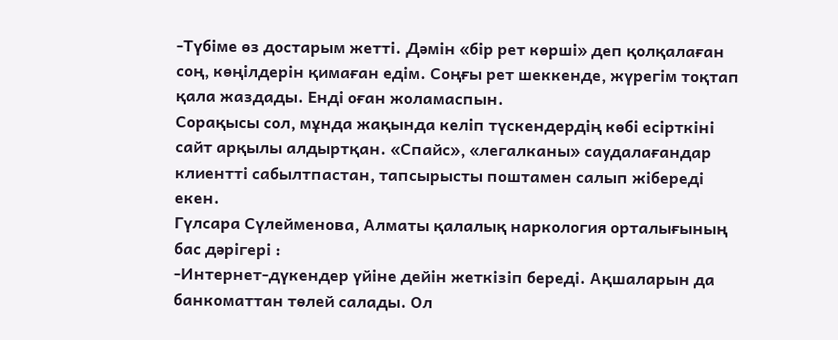-Түбіме өз достарым жетті. Дәмін «бір рет көрші» деп қолқалаған соң, көңілдерін қимаған едім. Соңғы рет шеккенде, жүрегім тоқтап қала жаздады. Енді оған жоламаспын.
Сорақысы сол, мұнда жақында келіп түскендердің көбі есірткіні сайт арқылы алдыртқан. «Спайс», «легалканы» саудалағандар клиентті сабылтпастан, тапсырысты поштамен салып жібереді екен.
Гүлсара Сүлейменова, Алматы қалалық наркология орталығының бас дәрігері :
-Интернет-дүкендер үйіне дейін жеткізіп береді. Ақшаларын да банкоматтан төлей салады. Ол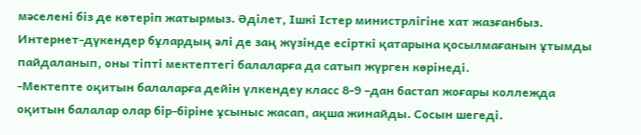мәселені біз де көтеріп жатырмыз. Әділет, Ішкі Істер министрлігіне хат жазғанбыз.
Интернет-дүкендер бұлардың әлі де заң жүзінде есірткі қатарына қосылмағанын ұтымды пайдаланып, оны тіпті мектептегі балаларға да сатып жүрген көрінеді.
-Мектепте оқитын балаларға дейін үлкендеу класс 8-9 –дан бастап жоғары коллежда оқитын балалар олар бір-біріне ұсыныс жасап, ақша жинайды. Сосын шегеді.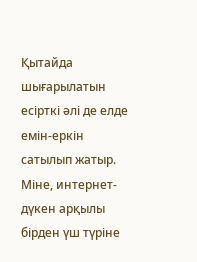Қытайда шығарылатын есірткі әлі де елде емін-еркін сатылып жатыр. Міне, интернет-дүкен арқылы бірден үш түріне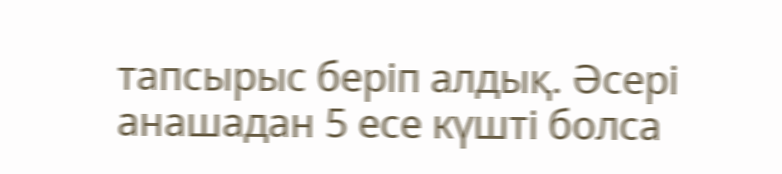тапсырыс беріп алдық. Әсері анашадан 5 есе күшті болса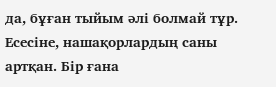да, бұған тыйым әлі болмай тұр. Есесіне, нашақорлардың саны артқан. Бір ғана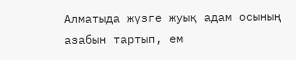Алматыда жүзге жуық адам осының азабын тартып, ем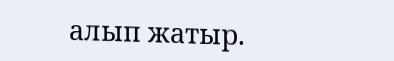алып жатыр.